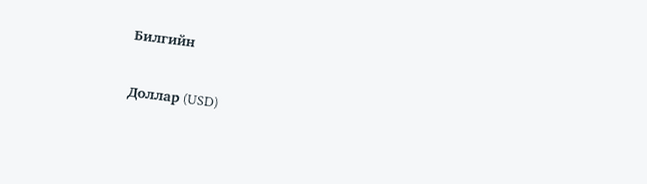Билгийн

Доллар (USD)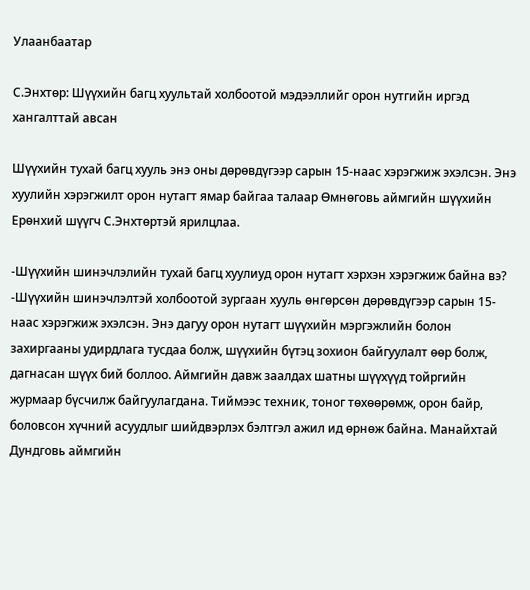Улаанбаатар

С.Энхтөр: Шүүхийн багц хуультай холбоотой мэдээллийг орон нутгийн иргэд хангалттай авсан

Шүүхийн тухай багц хууль энэ оны дөрөвдүгээр сарын 15-наас хэрэгжиж эхэлсэн. Энэ хуулийн хэрэгжилт орон нутагт ямар байгаа талаар Өмнөговь аймгийн шүүхийн Ерөнхий шүүгч С.Энхтөртэй ярилцлаа.

-Шүүхийн шинэчлэлийн тухай багц хуулиуд орон нутагт хэрхэн хэрэгжиж байна вэ?
-Шүүхийн шинэчлэлтэй холбоотой зургаан хууль өнгөрсөн дөрөвдүгээр сарын 15-наас хэрэгжиж эхэлсэн. Энэ дагуу орон нутагт шүүхийн мэргэжлийн болон захиргааны удирдлага тусдаа болж, шүүхийн бүтэц зохион байгуулалт өөр болж, дагнасан шүүх бий боллоо. Аймгийн давж заалдах шатны шүүхүүд тойргийн журмаар бүсчилж байгуулагдана. Тиймээс техник, тоног төхөөрөмж, орон байр, боловсон хүчний асуудлыг шийдвэрлэх бэлтгэл ажил ид өрнөж байна. Манайхтай Дундговь аймгийн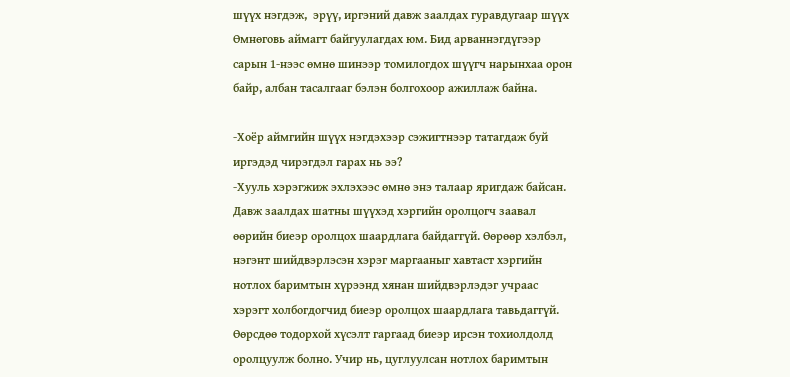шүүх нэгдэж,  эрүү, иргэний давж заалдах гуравдугаар шүүх Өмнөговь аймагт байгуулагдах юм. Бид арваннэгдүгээр сарын 1-нээс өмнө шинээр томилогдох шүүгч нарынхаа орон байр, албан тасалгааг бэлэн болгохоор ажиллаж байна.

-Хоёр аймгийн шүүх нэгдэхээр сэжигтнээр татагдаж буй иргэдэд чирэгдэл гарах нь ээ?
-Хууль хэрэгжиж эхлэхээс өмнө энэ талаар яригдаж байсан. Давж заалдах шатны шүүхэд хэргийн оролцогч заавал өөрийн биеэр оролцох шаардлага байдаггүй. Өөрөөр хэлбэл, нэгэнт шийдвэрлэсэн хэрэг маргааныг хавтаст хэргийн нотлох баримтын хүрээнд хянан шийдвэрлэдэг учраас хэрэгт холбогдогчид биеэр оролцох шаардлага тавьдаггүй. Өөрсдөө тодорхой хүсэлт гаргаад биеэр ирсэн тохиолдолд оролцуулж болно. Учир нь, цуглуулсан нотлох баримтын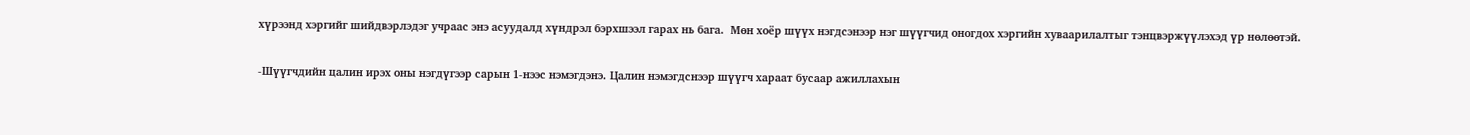хүрээнд хэргийг шийдвэрлэдэг учраас энэ асуудалд хүндрэл бэрхшээл гарах нь бага.  Мөн хоёр шүүх нэгдсэнээр нэг шүүгчид оногдох хэргийн хуваарилалтыг тэнцвэржүүлэхэд үр нөлөөтэй.

-Шүүгчдийн цалин ирэх оны нэгдүгээр сарын 1-нээс нэмэгдэнэ. Цалин нэмэгдснээр шүүгч хараат бусаар ажиллахын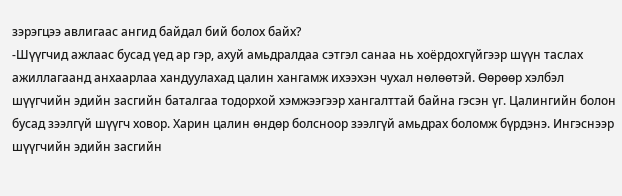зэрэгцээ авлигаас ангид байдал бий болох байх?
-Шүүгчид ажлаас бусад үед ар гэр, ахуй амьдралдаа сэтгэл санаа нь хоёрдохгүйгээр шүүн таслах ажиллагаанд анхаарлаа хандуулахад цалин хангамж ихээхэн чухал нөлөөтэй. Өөрөөр хэлбэл шүүгчийн эдийн засгийн баталгаа тодорхой хэмжээгээр хангалттай байна гэсэн үг. Цалингийн болон бусад зээлгүй шүүгч ховор. Харин цалин өндөр болсноор зээлгүй амьдрах боломж бүрдэнэ. Ингэснээр шүүгчийн эдийн засгийн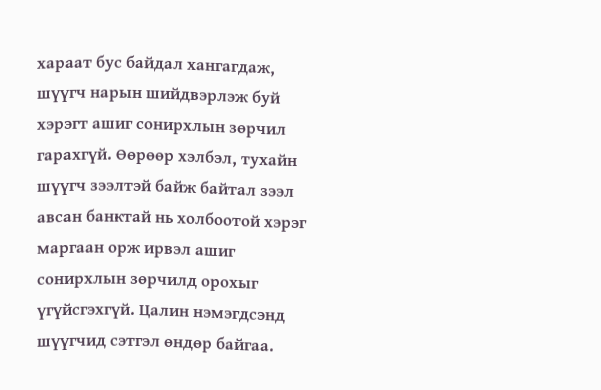хараат бус байдал хангагдаж, шүүгч нарын шийдвэрлэж буй хэрэгт ашиг сонирхлын зөрчил гарахгүй. Өөрөөр хэлбэл, тухайн шүүгч зээлтэй байж байтал зээл авсан банктай нь холбоотой хэрэг маргаан орж ирвэл ашиг сонирхлын зөрчилд орохыг үгүйсгэхгүй. Цалин нэмэгдсэнд шүүгчид сэтгэл өндөр байгаа.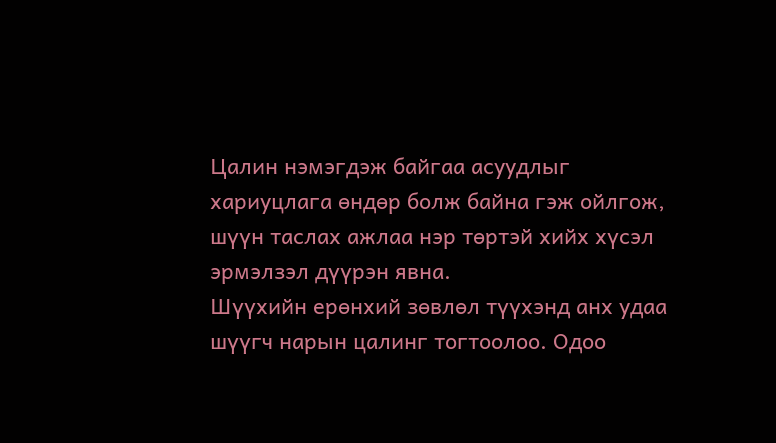Цалин нэмэгдэж байгаа асуудлыг хариуцлага өндөр болж байна гэж ойлгож, шүүн таслах ажлаа нэр төртэй хийх хүсэл эрмэлзэл дүүрэн явна.
Шүүхийн ерөнхий зөвлөл түүхэнд анх удаа шүүгч нарын цалинг тогтоолоо. Одоо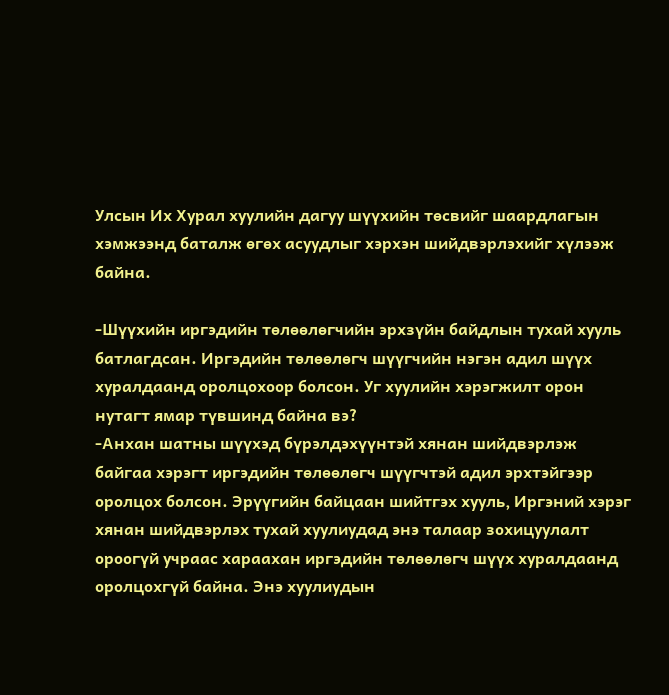Улсын Их Хурал хуулийн дагуу шүүхийн төсвийг шаардлагын хэмжээнд баталж өгөх асуудлыг хэрхэн шийдвэрлэхийг хүлээж байна.

-Шүүхийн иргэдийн төлөөлөгчийн эрхзүйн байдлын тухай хууль батлагдсан. Иргэдийн төлөөлөгч шүүгчийн нэгэн адил шүүх хуралдаанд оролцохоор болсон. Уг хуулийн хэрэгжилт орон нутагт ямар түвшинд байна вэ?
-Анхан шатны шүүхэд бүрэлдэхүүнтэй хянан шийдвэрлэж байгаа хэрэгт иргэдийн төлөөлөгч шүүгчтэй адил эрхтэйгээр оролцох болсон. Эрүүгийн байцаан шийтгэх хууль, Иргэний хэрэг хянан шийдвэрлэх тухай хуулиудад энэ талаар зохицуулалт ороогүй учраас хараахан иргэдийн төлөөлөгч шүүх хуралдаанд оролцохгүй байна. Энэ хуулиудын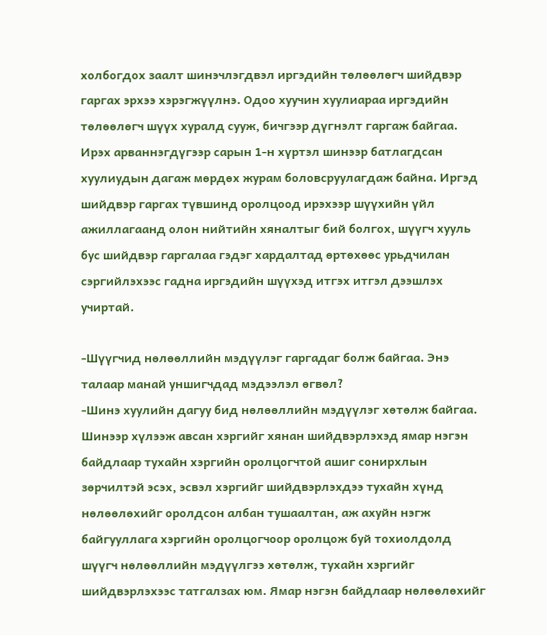холбогдох заалт шинэчлэгдвэл иргэдийн төлөөлөгч шийдвэр гаргах эрхээ хэрэгжүүлнэ. Одоо хуучин хуулиараа иргэдийн төлөөлөгч шүүх хуралд сууж, бичгээр дүгнэлт гаргаж байгаа. Ирэх арваннэгдүгээр сарын 1-н хүртэл шинээр батлагдсан хуулиудын дагаж мөрдөх журам боловсруулагдаж байна. Иргэд шийдвэр гаргах түвшинд оролцоод ирэхээр шүүхийн үйл ажиллагаанд олон нийтийн хяналтыг бий болгох, шүүгч хууль бус шийдвэр гаргалаа гэдэг хардалтад өртөхөөс урьдчилан сэргийлэхээс гадна иргэдийн шүүхэд итгэх итгэл дээшлэх учиртай.

-Шүүгчид нөлөөллийн мэдүүлэг гаргадаг болж байгаа. Энэ талаар манай уншигчдад мэдээлэл өгвөл?
-Шинэ хуулийн дагуу бид нөлөөллийн мэдүүлэг хөтөлж байгаа. Шинээр хүлээж авсан хэргийг хянан шийдвэрлэхэд ямар нэгэн байдлаар тухайн хэргийн оролцогчтой ашиг сонирхлын зөрчилтэй эсэх, эсвэл хэргийг шийдвэрлэхдээ тухайн хүнд нөлөөлөхийг оролдсон албан тушаалтан, аж ахуйн нэгж байгууллага хэргийн оролцогчоор оролцож буй тохиолдолд шүүгч нөлөөллийн мэдүүлгээ хөтөлж, тухайн хэргийг шийдвэрлэхээс татгалзах юм. Ямар нэгэн байдлаар нөлөөлөхийг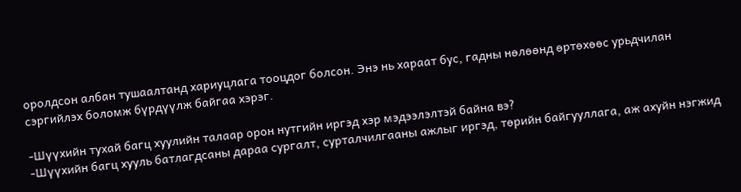оролдсон албан тушаалтанд хариуцлага тооцдог болсон. Энэ нь хараат бус, гадны нөлөөнд өртөхөөс урьдчилан сэргийлэх боломж бүрдүүлж байгаа хэрэг.

-Шүүхийн тухай багц хуулийн талаар орон нутгийн иргэд хэр мэдээлэлтэй байна вэ?
-Шүүхийн багц хууль батлагдсаны дараа сургалт, сурталчилгааны ажлыг иргэд, төрийн байгууллага, аж ахуйн нэгжид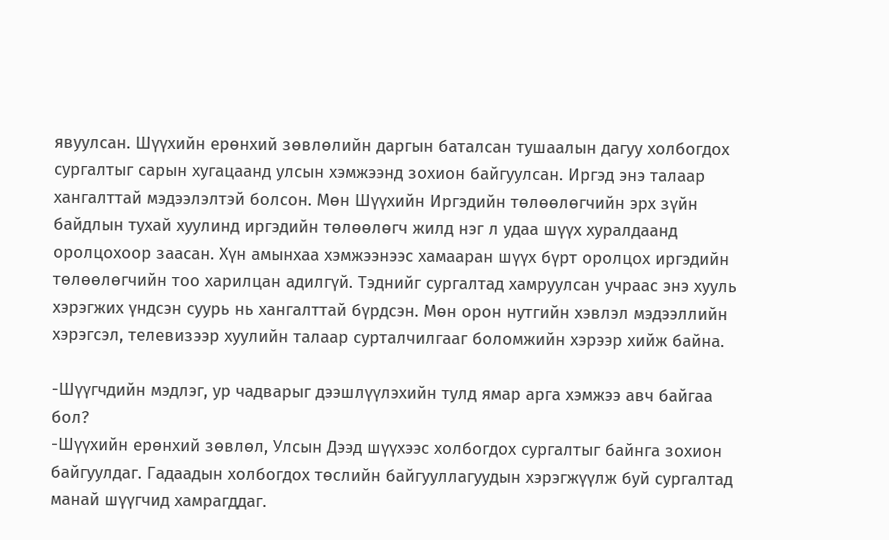явуулсан. Шүүхийн ерөнхий зөвлөлийн даргын баталсан тушаалын дагуу холбогдох сургалтыг сарын хугацаанд улсын хэмжээнд зохион байгуулсан. Иргэд энэ талаар хангалттай мэдээлэлтэй болсон. Мөн Шүүхийн Иргэдийн төлөөлөгчийн эрх зүйн байдлын тухай хуулинд иргэдийн төлөөлөгч жилд нэг л удаа шүүх хуралдаанд оролцохоор заасан. Хүн амынхаа хэмжээнээс хамааран шүүх бүрт оролцох иргэдийн төлөөлөгчийн тоо харилцан адилгүй. Тэднийг сургалтад хамруулсан учраас энэ хууль хэрэгжих үндсэн суурь нь хангалттай бүрдсэн. Мөн орон нутгийн хэвлэл мэдээллийн хэрэгсэл, телевизээр хуулийн талаар сурталчилгааг боломжийн хэрээр хийж байна.

-Шүүгчдийн мэдлэг, ур чадварыг дээшлүүлэхийн тулд ямар арга хэмжээ авч байгаа бол?
-Шүүхийн ерөнхий зөвлөл, Улсын Дээд шүүхээс холбогдох сургалтыг байнга зохион байгуулдаг. Гадаадын холбогдох төслийн байгууллагуудын хэрэгжүүлж буй сургалтад манай шүүгчид хамрагддаг.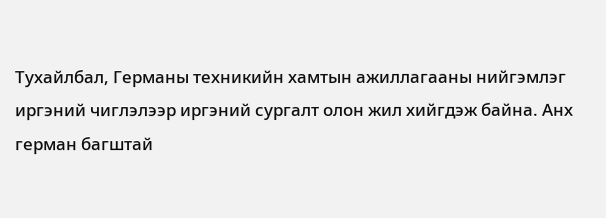Тухайлбал, Германы техникийн хамтын ажиллагааны нийгэмлэг иргэний чиглэлээр иргэний сургалт олон жил хийгдэж байна. Анх герман багштай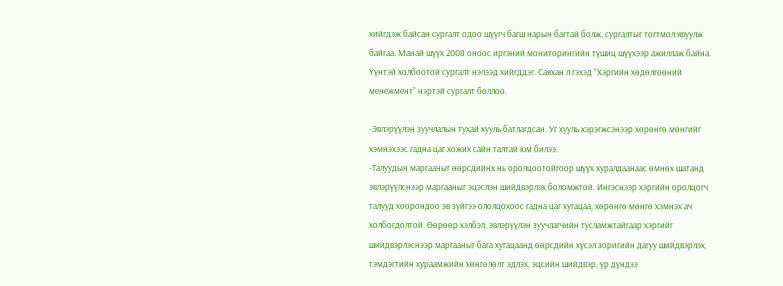хийгдэж байсан сургалт одоо шүүгч багш нарын багтай болж, сургалтыг тогтмол явуулж байгаа. Манай шүүх 2008 оноос иргэний мониторингийн түшиц шүүхээр ажиллаж байна. Үүнтэй холбоотой сургалт нэлээд хийгддэг. Саяхан л гэхэд ”Хэргийн хөдөлгөөний менежмент” нэртэй сургалт боллоо.

-Эвлэрүүлэн зуучлалын тухай хууль батлагдсан. Уг хууль хэрэгжсэнээр хөрөнгө мөнгийг хэмнэхээс гадна цаг хожих сайн талтай юм билээ.
-Талуудын маргааныг өөрсдийнх нь оролцоотойгоор шүүх хуралдаанаас өмнөх шатанд эвлэрүүлснээр маргааныг эцэслэн шийдвэрлэх боломжтой. Ингэснээр хэргийн оролцогч талууд хоорондоо эв зүйгээ ололцохоос гадна цаг хугацаа, хөрөнгө мөнгө хэмнэх ач холбогдолтой. Өөрөөр хэлбэл, эвлэрүүлэн зуучлагчийн тусламжтайгаар хэргийг шийдвэрлэснээр маргааныг бага хугацаанд өөрсдийн хүсэл зоригийн дагуу шийдвэрлэх, тэмдэгтийн хураамжийн хөнгөлөлт эдлэх, эцсийн шийдвэр, үр дүндээ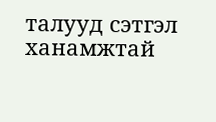талууд сэтгэл ханамжтай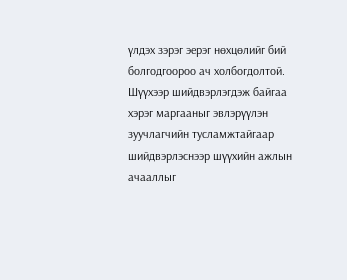үлдэх зэрэг эерэг нөхцөлийг бий болгодгоороо ач холбогдолтой. Шүүхээр шийдвэрлэгдэж байгаа хэрэг маргааныг эвлэрүүлэн зуучлагчийн тусламжтайгаар шийдвэрлэснээр шүүхийн ажлын ачааллыг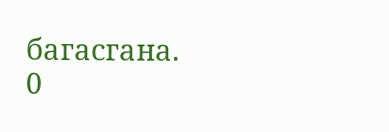багасгана.
0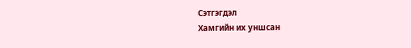Сэтгэгдэл
Хамгийн их уншсан